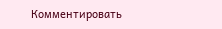Комментировать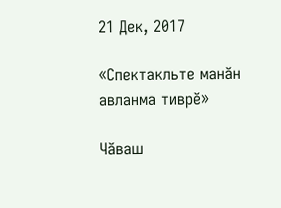21 Дек, 2017

«Спектакльте манăн авланма тиврĕ»

Чăваш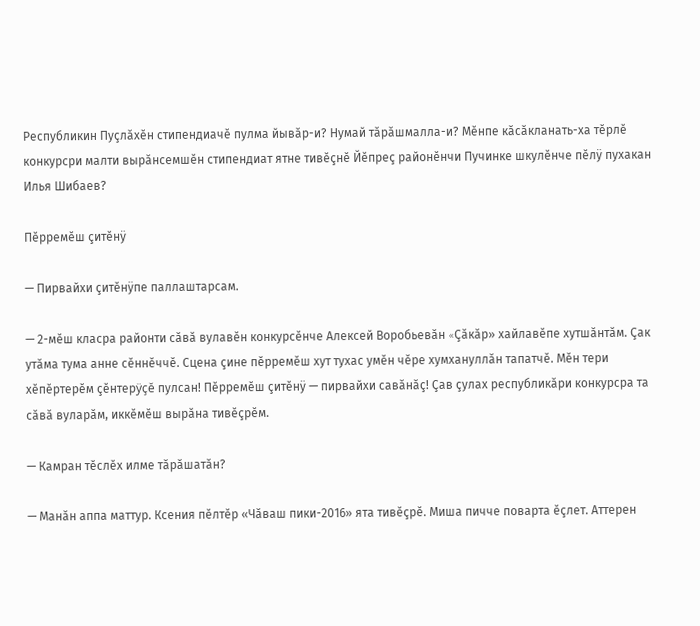Республикин Пуçлăхĕн стипендиачĕ пулма йывăр-и? Нумай тăрăшмалла-и? Мĕнпе кăсăкланать-ха тĕрлĕ конкурсри малти вырăнсемшĕн стипендиат ятне тивĕçнĕ Йĕпреç районĕнчи Пучинке шкулĕнче пĕлÿ пухакан Илья Шибаев?

Пĕрремĕш çитĕнÿ

— Пирвайхи çитĕнÿпе паллаштарсам.

— 2-мĕш класра районти сăвă вулавĕн конкурсĕнче Алексей Воробьевăн «Çăкăр» хайлавĕпе хутшăнтăм. Çак утăма тума анне сĕннĕччĕ. Сцена çине пĕрремĕш хут тухас умĕн чĕре хумхануллăн тапатчĕ. Мĕн тери хĕпĕртерĕм çĕнтерÿçĕ пулсан! Пĕрремĕш çитĕнÿ — пирвайхи савăнăç! Çав çулах республикăри конкурсра та сăвă вуларăм, иккĕмĕш вырăна тивĕçрĕм.

— Камран тĕслĕх илме тăрăшатăн?

— Манăн аппа маттур. Ксения пĕлтĕр «Чăваш пики-2016» ята тивĕçрĕ. Миша пичче поварта ĕçлет. Аттерен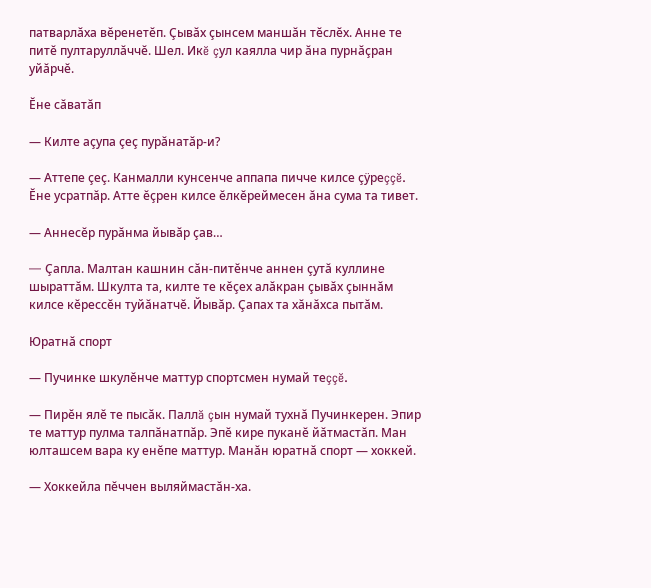патварлăха вĕренетĕп. Çывăх çынсем маншăн тĕслĕх. Анне те питĕ пултаруллăччĕ. Шел. Икĕ çул каялла чир ăна пурнăçран уйăрчĕ.

Ĕне сăватăп

— Килте аçупа çеç пурăнатăр-и?

— Аттепе çеç. Канмалли кунсенче аппапа пичче килсе çÿреççĕ. Ĕне усратпăр. Атте ĕçрен килсе ĕлкĕреймесен ăна сума та тивет.

— Аннесĕр пурăнма йывăр çав…

— Çапла. Малтан кашнин сăн-питĕнче аннен çутă куллине шыраттăм. Шкулта та, килте те кĕçех алăкран çывăх çыннăм килсе кĕрессĕн туйăнатчĕ. Йывăр. Çапах та хăнăхса пытăм.

Юратнă спорт

— Пучинке шкулĕнче маттур спортсмен нумай теççĕ.

— Пирĕн ялĕ те пысăк. Паллă çын нумай тухнă Пучинкерен. Эпир те маттур пулма талпăнатпăр. Эпĕ кире пуканĕ йăтмастăп. Ман юлташсем вара ку енĕпе маттур. Манăн юратнă спорт — хоккей.

— Хоккейла пĕччен выляймастăн-ха.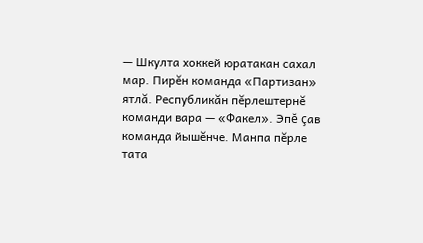— Шкулта хоккей юратакан сахал мар. Пирĕн команда «Партизан» ятлă. Республикăн пĕрлештернĕ команди вара — «Факел». Эпĕ çав команда йышĕнче. Манпа пĕрле тата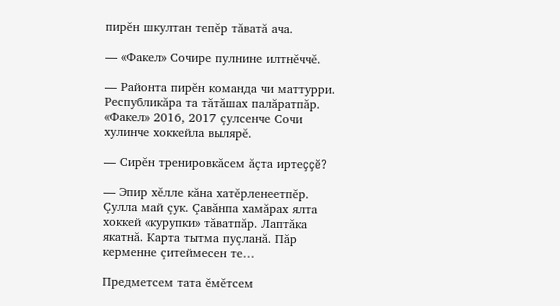пирĕн шкултан тепĕр тăватă ача.

— «Факел» Сочире пулнине илтнĕччĕ.

— Районта пирĕн команда чи маттурри. Республикăра та тăтăшах палăратпăр. «Факел» 2016, 2017 çулсенче Сочи хулинче хоккейла вылярĕ.

— Сирĕн тренировкăсем ăçта иртеççĕ?

— Эпир хĕлле кăна хатĕрленеетпĕр. Çулла май çук. Çавăнпа хамăрах ялта хоккей «курупки» тăватпăр. Лаптăка якатнă. Карта тытма пуçланă. Пăр керменне çитеймесен те…

Предметсем тата ĕмĕтсем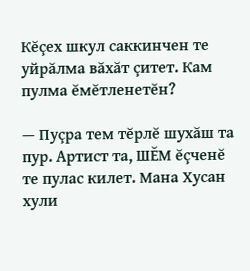Кĕçех шкул саккинчен те уйрăлма вăхăт çитет. Кам пулма ĕмĕтленетĕн?

— Пуçра тем тĕрлĕ шухăш та пур. Артист та, ШĔМ ĕçченĕ те пулас килет. Мана Хусан хули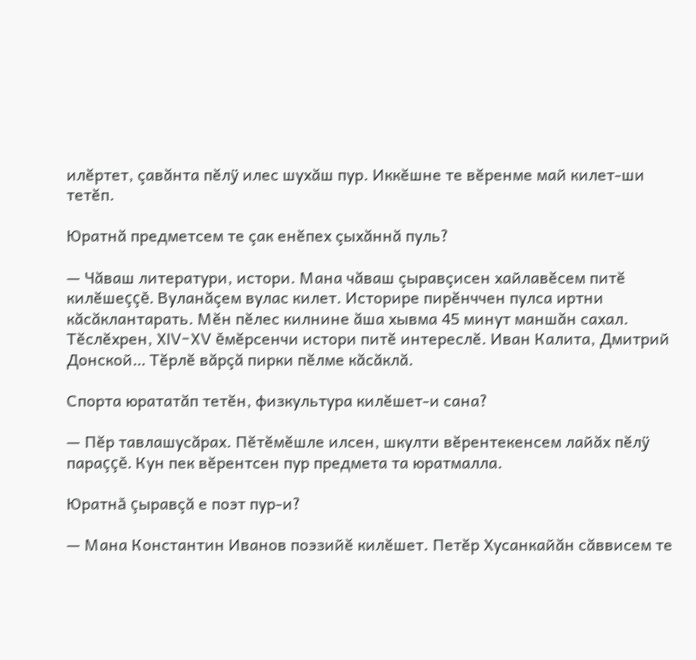илĕртет, çавăнта пĕлÿ илес шухăш пур. Иккĕшне те вĕренме май килет-ши тетĕп.

Юратнă предметсем те çак енĕпех çыхăннă пуль?

— Чăваш литератури, истори. Мана чăваш çыравçисен хайлавĕсем питĕ килĕшеççĕ. Вуланăçем вулас килет. Историре пирĕнччен пулса иртни кăсăклантарать. Мĕн пĕлес килнине ăша хывма 45 минут маншăн сахал. Тĕслĕхрен, XIV-XV ĕмĕрсенчи истори питĕ интереслĕ. Иван Калита, Дмитрий Донской… Тĕрлĕ вăрçă пирки пĕлме кăсăклă.

Спорта юрататăп тетĕн, физкультура килĕшет-и сана?

— Пĕр тавлашусăрах. Пĕтĕмĕшле илсен, шкулти вĕрентекенсем лайăх пĕлÿ параççĕ. Кун пек вĕрентсен пур предмета та юратмалла.

Юратнă çыравçă е поэт пур-и?

— Мана Константин Иванов поэзийĕ килĕшет. Петĕр Хусанкайăн сăввисем те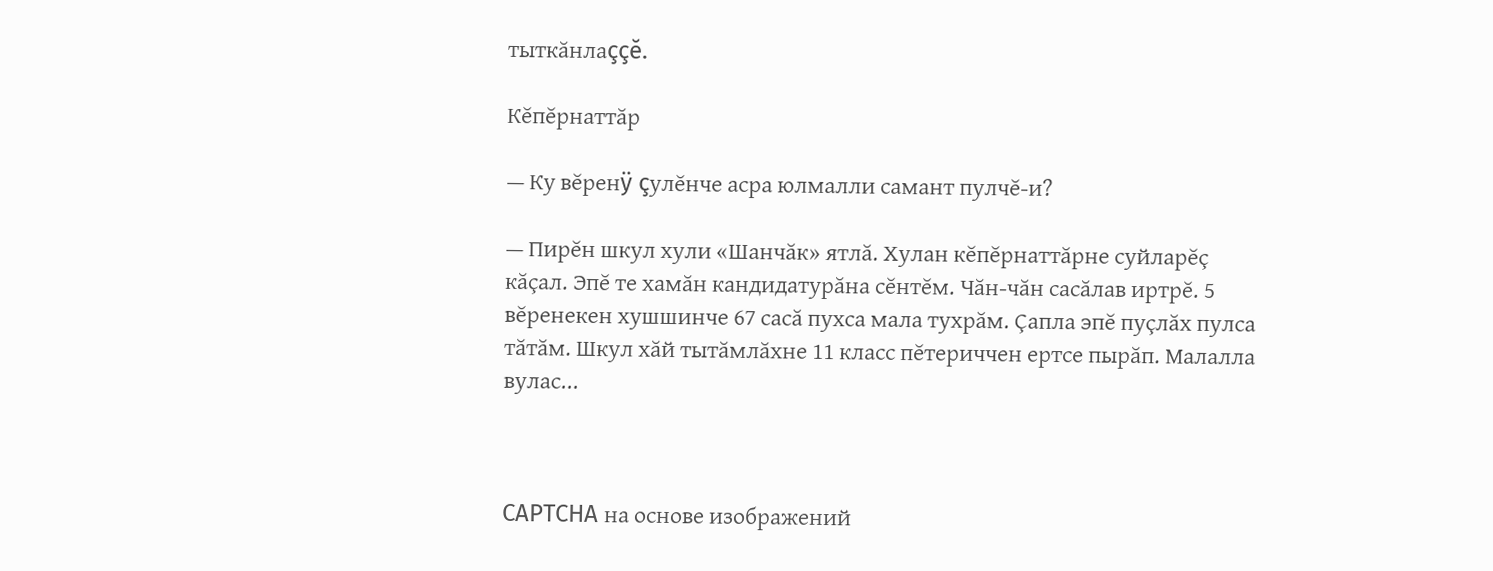тыткăнлаççĕ.

Кĕпĕрнаттăр

— Ку вĕренÿ çулĕнче асра юлмалли самант пулчĕ-и?

— Пирĕн шкул хули «Шанчăк» ятлă. Хулан кĕпĕрнаттăрне суйларĕç кăçал. Эпĕ те хамăн кандидатурăна сĕнтĕм. Чăн-чăн сасăлав иртрĕ. 5 вĕренекен хушшинче 67 сасă пухса мала тухрăм. Çапла эпĕ пуçлăх пулса тăтăм. Шкул хăй тытăмлăхне 11 класс пĕтериччен ертсе пырăп. Малалла вулас...



CAPTCHA на основе изображений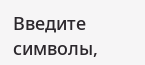Введите символы,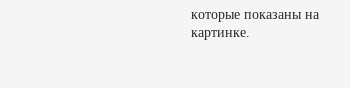которые показаны на картинке.